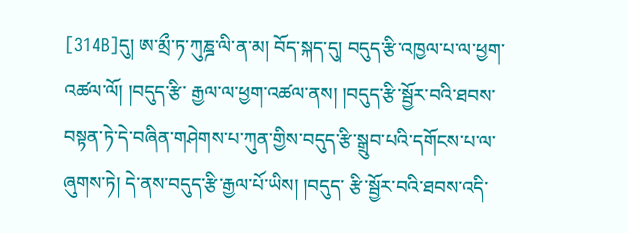[314B]དུ། ཨ་མྲྀ་ཏ་ཀུཎྜ་ལི་ན་མ། བོད་སྐད་དུ། བདུད་རྩི་འཁྱལ་པ་ལ་ཕྱག་འཚལ་ལོ། །བདུད་རྩི་ རྒྱལ་ལ་ཕྱག་འཚལ་ནས། །བདུད་རྩི་སྦྱོར་བའི་ཐབས་བསྟན་ཏེ་དེ་བཞིན་གཤེགས་པ་ཀུན་གྱིས་བདུད་རྩི་སྒྲུབ་པའི་དགོངས་པ་ལ་ཞུགས་ཏེ། དེ་ནས་བདུད་རྩི་རྒྱལ་པོ་ཡིས། །བདུད་ རྩི་སྦྱོར་བའི་ཐབས་འདི་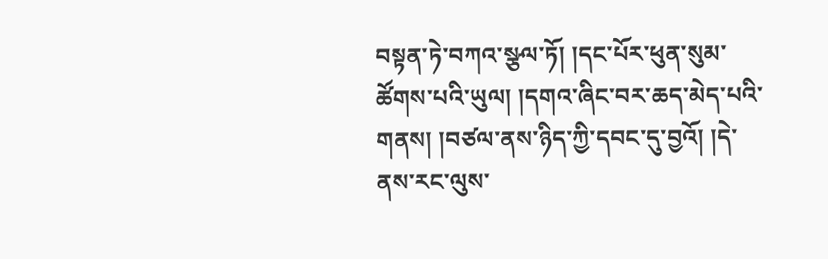བསྟན་ཏེ་བཀའ་སྩལ་ཏོ། །དང་པོར་ཕུན་སུམ་ཚོགས་པའི་ཡུལ། །དགའ་ཞིང་བར་ཆད་མེད་པའི་གནས། །བཙལ་ནས་ཉིད་ཀྱི་དབང་དུ་བྱའོ། །དེ་ནས་རང་ལུས་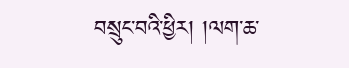བསྲུང་བའི་ཕྱིར། །ལག་ཆ་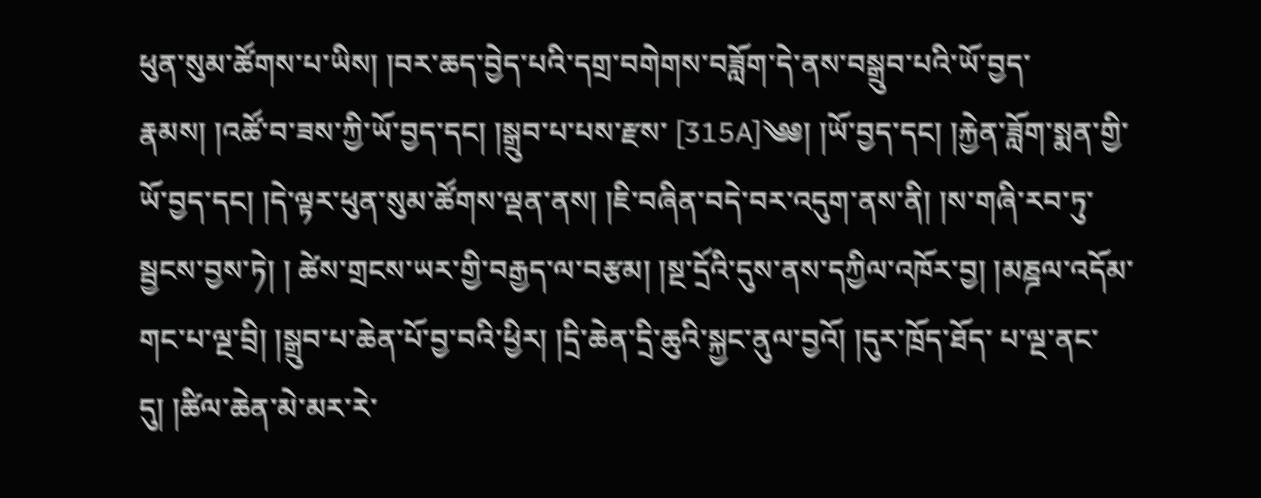ཕུན་སུམ་ཚོགས་པ་ཡིས། །བར་ཆད་བྱེད་པའི་དགྲ་བགེགས་བཟློག་དེ་ནས་བསྒྲུབ་པའི་ཡོ་བྱད་རྣམས། །འཚོ་བ་ཟས་ཀྱི་ཡོ་བྱད་དང། །སྒྲུབ་པ་པས་རྫས་ [315A]༄༅། །ཡོ་བྱད་དང། །རྐྱེན་ཟློག་སྨན་གྱི་ཡོ་བྱད་དང། །དེ་ལྟར་ཕུན་སུམ་ཚོགས་ལྡན་ནས། །ཇི་བཞིན་བདེ་བར་འདུག་ནས་ནི། །ས་གཞི་རབ་ཏུ་སྦྱངས་བྱས་ཏེ། ། ཚེས་གྲངས་ཡར་གྱི་བརྒྱད་ལ་བརྩམ། །སྔ་དྲོའི་དུས་ནས་དཀྱིལ་འཁོར་བྱ། །མཎྜལ་འདོམ་གང་པ་ལྔ་བྲི། །སྒྲུབ་པ་ཆེན་པོ་བྱ་བའི་ཕྱིར། །དྲི་ཆེན་དྲི་ཆུའི་སྐྱང་ནུལ་བྱའོ། །དུར་ཁྲོད་ཐོད་ པ་ལྔ་ནང་དུ། །ཚིལ་ཆེན་མེ་མར་རེ་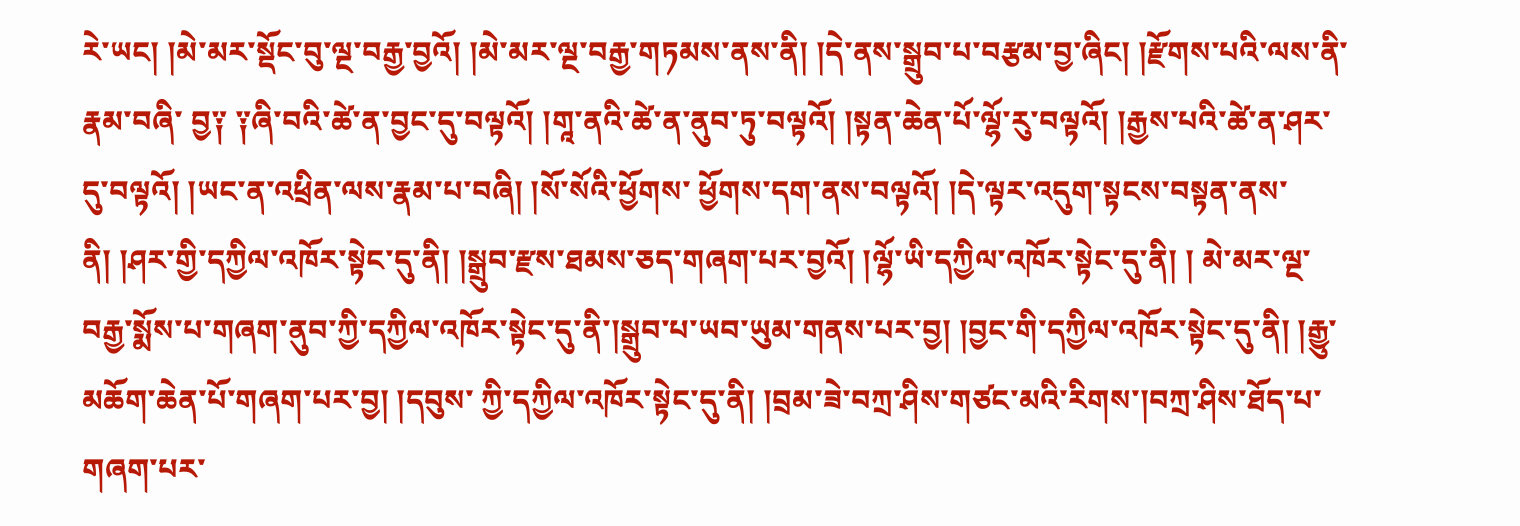རེ་ཡང། །མེ་མར་སྡོང་བུ་ལྔ་བརྒྱ་བྱའོ། །མེ་མར་ལྔ་བརྒྱ་གཏམས་ནས་ནི། །དེ་ནས་སྒྲུབ་པ་བརྩམ་བྱ་ཞིང། །རྫོགས་པའི་ལས་ནི་རྣམ་བཞི་ བྱ༑ ༑ཞི་བའི་ཚེ་ན་བྱང་དུ་བལྟའོ། །གཱ་ནའི་ཚེ་ན་ནུབ་ཏུ་བལྟའོ། །སྟན་ཆེན་པོ་ལྷོ་རུ་བལྟའོ། །རྒྱས་པའི་ཚེ་ན་ཤར་དུ་བལྟའོ། །ཡང་ན་འཕྲིན་ལས་རྣམ་པ་བཞི། །སོ་སོའི་ཕྱོགས་ ཕྱོགས་དག་ནས་བལྟའོ། །དེ་ལྟར་འདུག་སྟངས་བསྟན་ནས་ནི། །ཤར་གྱི་དཀྱིལ་འཁོར་སྟེང་དུ་ནི། །སྒྲུབ་རྫས་ཐམས་ཅད་གཞག་པར་བྱའོ། །ལྷོ་ཡི་དཀྱིལ་འཁོར་སྟེང་དུ་ནི། ། མེ་མར་ལྔ་བརྒྱ་སྨོས་པ་གཞག་ནུབ་ཀྱི་དཀྱིལ་འཁོར་སྟེང་དུ་ནི་།སྒྲུབ་པ་ཡབ་ཡུམ་གནས་པར་བྱ། །བྱང་གི་དཀྱིལ་འཁོར་སྟེང་དུ་ནི། །རྒྱུ་མཆོག་ཆེན་པོ་གཞག་པར་བྱ། །དབུས་ ཀྱི་དཀྱིལ་འཁོར་སྟེང་དུ་ནི། །བྲམ་ཟེ་བཀྲ་ཤིས་གཙང་མའི་རིགས་།བཀྲ་ཤིས་ཐོད་པ་གཞག་པར་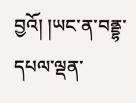བྱའོ། །ཡང་ན་བནྡྷ་དཔལ་ལྡན་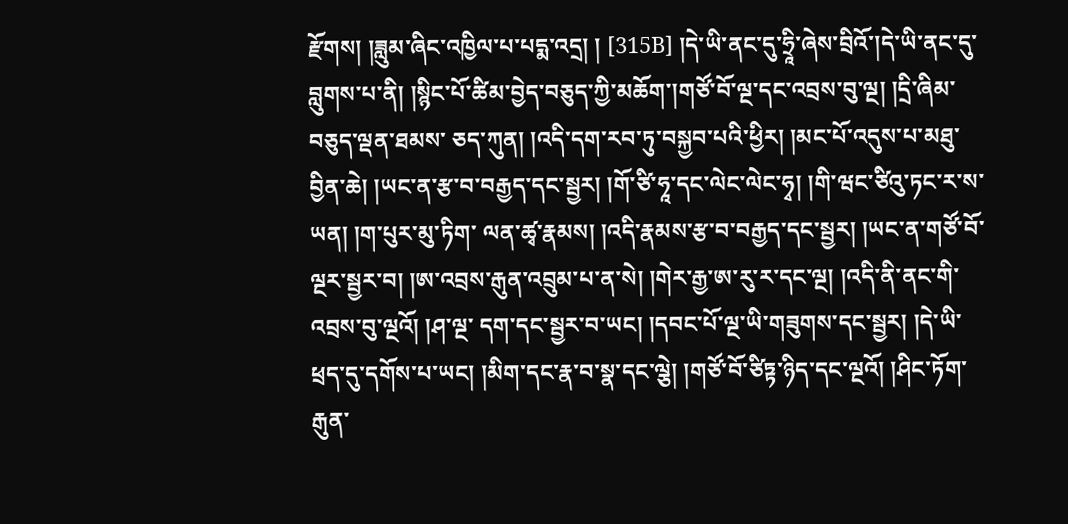རྫོགས། །ཟླུམ་ཞིང་འཁྱིལ་པ་པདྨ་འདྲ། ། [315B] །དེ་ཡི་ནང་དུ་ཧྲཱི་ཞེས་བྲིའོ་།དེ་ཡི་ནང་དུ་བླུགས་པ་ནི། །སྙིང་པོ་ཚིམ་བྱེད་བཅུད་ཀྱི་མཆོག་།གཙོ་བོ་ལྔ་དང་འབྲས་བུ་ལྔ། །དྲི་ཞིམ་བཅུད་ལྡན་ཐམས་ ཅད་ཀུན། །འདི་དག་རབ་ཏུ་བསྐྱབ་པའི་ཕྱིར། །མང་པོ་འདུས་པ་མཐུ་བྱིན་ཆེ། །ཡང་ན་རྩ་བ་བརྒྱད་དང་སྦྱར། །གོ་ཙི་ཧཱ་དང་ལེང་ལེང་ཧྭ། །གི་ཝང་ཙིའུ་ཏང་ར་ས་ཡན། །ག་པུར་མུ་ཏིག་ ལན་ཚྭ་རྣམས། །འདི་རྣམས་རྩ་བ་བརྒྱད་དང་སྦྱར། །ཡང་ན་གཙོ་བོ་ལྔར་སྦྱར་བ། །ཨ་འབྲས་རྒུན་འབྲུམ་པ་ན་སེ། །གེར་རྒྱ་ཨ་རུ་ར་དང་ལྔ། །འདི་ནི་ནང་གི་འབྲས་བུ་ལྔའོ། །ཤ་ལྔ་ དག་དང་སྦྱར་བ་ཡང། །དབང་པོ་ལྔ་ཡི་གཟུགས་དང་སྦྱར། །དེ་ཡི་ཕྲད་དུ་དགོས་པ་ཡང། །མིག་དང་རྣ་བ་སྣ་དང་ལྕེ། །གཙོ་བོ་ཙིཏྟ་ཉིད་དང་ལྔའོ། །ཤིང་ཏོག་རྒུན་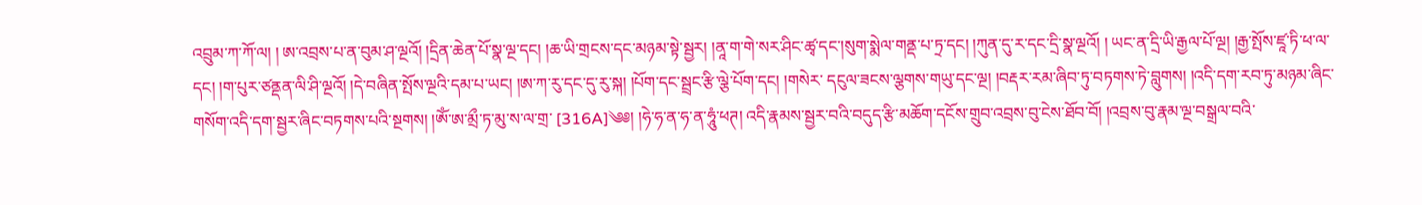འབྲུམ་ཀ་ཀོ་ལ། ། ཨ་འབྲས་པ་ན་བུམ་ཤ་ལྔའོ། །དྲིན་ཆེན་པོ་སྣ་ལྔ་དང། །ཆ་ཡི་གྲངས་དང་མཉམ་སྟེ་སྦྱར། །ནཱ་ག་གེ་སར་ཤིང་ཚྭ་དང་།སུག་སྨེལ་གནྡ་པ་ཏྲ་དང། །ཀུན་དུ་ར་དང་དྲི་སྣ་ལྔའོ། ། ཡང་ན་དྲི་ཡི་རྒྱལ་པོ་ལྔ། །རྒྱ་སྤོས་ཛཱ་ཏི་ཕ་ལ་དང། །ག་པུར་ཙནྡན་ལི་ཤི་ལྔའོ། །དེ་བཞིན་སྤོས་ལྔའི་དམ་པ་ཡང། །ཨ་ཀ་རུ་དང་དུ་རུ་སྐ། །པོག་དང་སྦྲང་རྩི་ལྕེ་པོག་དང། །གསེར་ དངུལ་ཟངས་ལྕགས་གཡུ་དང་ལྔ། །བརྡར་རམ་ཞིབ་ཏུ་བཏགས་ཏེ་བླུགས། །འདི་དག་རབ་ཏུ་མཉམ་ཞིང་གསོག་འདི་དག་སྦྱར་ཞིང་བཏགས་པའི་སྔགས། །ཨོཾ་ཨ་མྲྀ་ཏ་མུ་ས་ལ་གྲ་ [316A]༄༅། །ཧེ་ཧ་ན་ཧ་ན་ཧཱུཾ་ཕཊ། འདི་རྣམས་སྦྱར་བའི་བདུད་རྩི་མཆོག་དངོས་གྲུབ་འབྲས་བུ་ངེས་ཐོབ་བོ། །འབྲས་བུ་རྣམ་ལྔ་བསྒྲལ་བའི་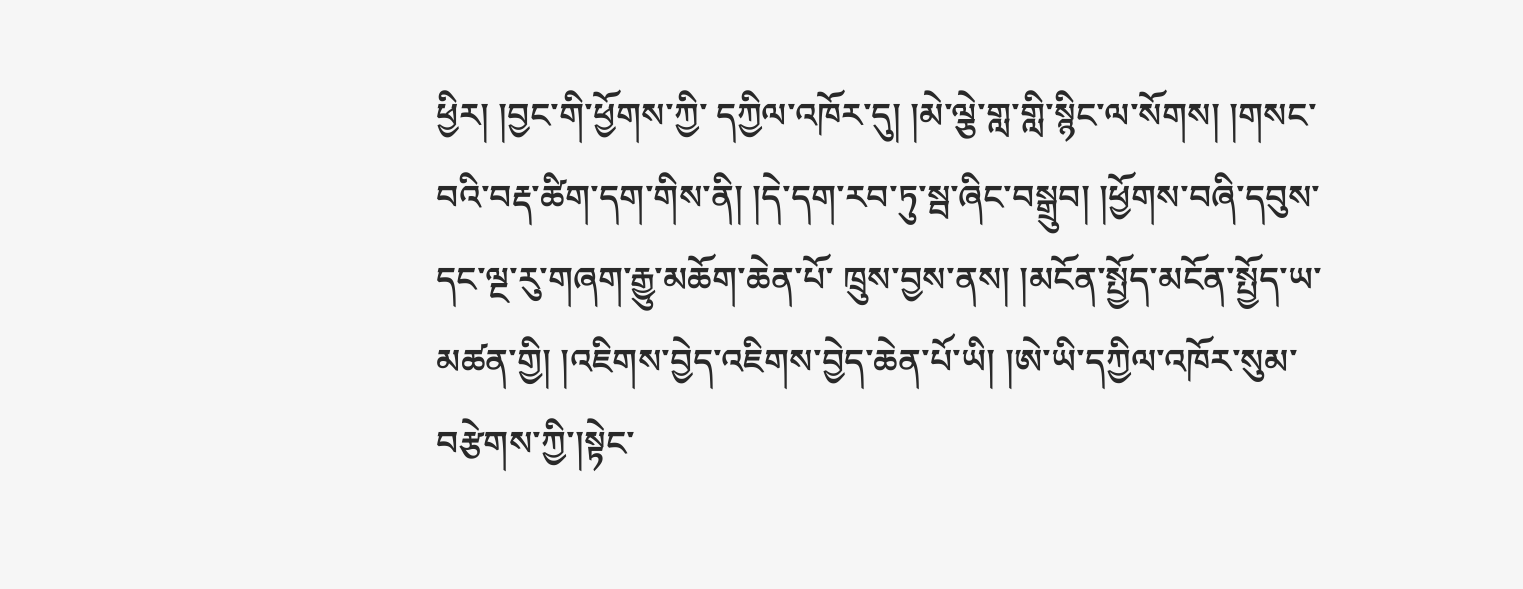ཕྱིར། །བྱང་གི་ཕྱོགས་ཀྱི་ དཀྱིལ་འཁོར་དུ། །མེ་ལྕེ་གླ་གླི་སྙིང་ལ་སོགས། །གསང་བའི་བརྡ་ཚིག་དག་གིས་ནི། །དེ་དག་རབ་ཏུ་སྦ་ཞིང་བསྒྲུབ། །ཕྱོགས་བཞི་དབུས་དང་ལྔ་རུ་གཞག་རྒྱུ་མཆོག་ཆེན་པོ་ ཁྲུས་བྱས་ནས། །མངོན་སྤྱོད་མངོན་སྤྱོད་ཡ་མཚན་གྱི། །འཇིགས་བྱེད་འཇིགས་བྱེད་ཆེན་པོ་ཡི། །ཨེ་ཡི་དཀྱིལ་འཁོར་སུམ་བརྩེགས་ཀྱི་།སྟེང་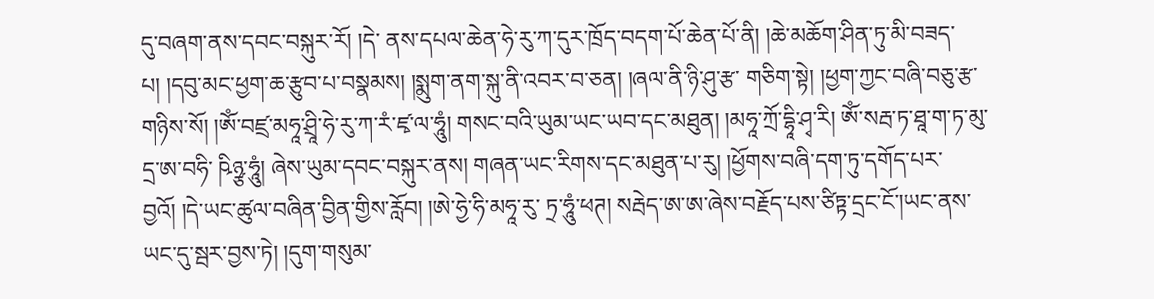དུ་བཞག་ནས་དབང་བསྐུར་རོ། །དེ་ ནས་དཔལ་ཆེན་ཧེ་རུ་ཀ་དུར་ཁྲོད་བདག་པོ་ཆེན་པོ་ནི། །ཆེ་མཆོག་ཤིན་ཏུ་མི་བཟད་པ། །དབུ་མང་ཕྱག་ཆ་རྩུབ་པ་བསྣམས། །སྨུག་ནག་སྐུ་ནི་འབར་བ་ཅན། །ཞལ་ནི་ཉི་ཤུ་རྩ་ གཅིག་སྟེ། །ཕྱག་ཀྱང་བཞི་བཅུ་རྩ་གཉིས་སོ། །ཨོཾ་བཛྲ་མཧཱ་ཤྲཱི་ཧེ་རུ་ཀ་རཾ་ཛྭ་ལ་ཧཱུཾ། གསང་བའི་ཡུམ་ཡང་ཡབ་དང་མཐུན། །མཧཱ་ཀྲོ་དྷཱི་ཤྭ་རི། ཨོཾ་སརྦ་ཏ་ཐཱ་ག་ཏ་མུ་དྲ་ཨ་བཧི་ ཥིཉྩ་ཧཱུཾ། ཞེས་ཡུམ་དབང་བསྐུར་ནས། གཞན་ཡང་རིགས་དང་མཐུན་པ་རུ། །ཕྱོགས་བཞི་དག་ཏུ་དགོད་པར་བྱའོ། །དེ་ཡང་ཚུལ་བཞིན་བྱིན་གྱིས་རློབ། །ཨེ་ཧྱེ་ཧི་མཧཱ་རུ་ ཏྲ་ཧཱུཾ་ཕཊ། སརྦེད་ཨ་ཨ་ཞེས་བརྗོད་པས་ཙིཏྟ་དྲང་ངོ་།ཡང་ནས་ཡང་དུ་སྦར་བྱས་ཏེ། །དུག་གསུམ་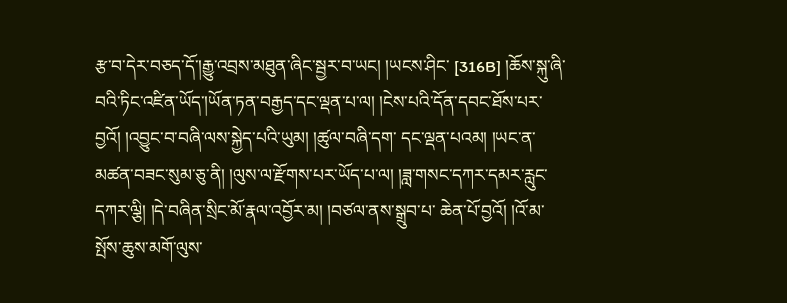རྩ་བ་དེར་བཅད་དོ་།རྒྱུ་འབྲས་མཐུན་ཞིང་སྦྱར་བ་ཡང། །ཡངས་ཤིང་ [316B] །ཆོས་སྐུ་ཞི་བའི་ཏིང་འཛིན་ཡོད་།ཡོན་ཏན་བརྒྱད་དང་ལྡན་པ་ལ། །ངེས་པའི་དོན་དབང་ཐོས་པར་བྱའོ། །འབྱུང་བ་བཞི་ལས་སྐྱེད་པའི་ཡུམ། །ཚུལ་བཞི་དག་ དང་ལྡན་པའམ། །ཡང་ན་མཚན་བཟང་སུམ་ཅུ་ནི། །ལུས་ལ་རྫོགས་པར་ཡོད་པ་ལ། །ཟླ་གསང་དཀར་དམར་རླུང་དཀར་ལྕི། །དེ་བཞིན་སྲིང་མོ་རྣལ་འབྱོར་མ། །བཙལ་ནས་སྒྲུབ་པ་ ཆེན་པོ་བྱའོ། །འོ་མ་སྤོས་ཆུས་མགོ་ལུས་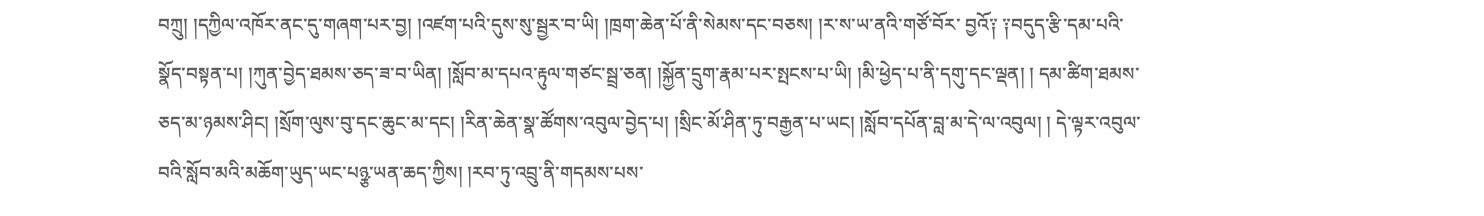བཀྲུ། །དཀྱིལ་འཁོར་ནང་དུ་གཞག་པར་བྱ། །འཛག་པའི་དུས་སུ་སྦྱར་བ་ཡི། །ཁྲག་ཆེན་པོ་ནི་སེམས་དང་བཅས། །ར་ས་ཡ་ནའི་གཙོ་བོར་ བྱའོ༑ ༑བདུད་རྩི་དམ་པའི་སྣོད་བསྟན་པ། །ཀུན་བྱེད་ཐམས་ཅད་ཟ་བ་ཡིན། །སློབ་མ་དཔའ་རྟུལ་གཙང་སྦྲ་ཅན། །སྐྱོན་དྲུག་རྣམ་པར་སྤངས་པ་ཡི། །མི་ཕྱེད་པ་ནི་དགུ་དང་ལྡན། ། དམ་ཚིག་ཐམས་ཅད་མ་ཉམས་ཤིང། །སྲོག་ལུས་བུ་དང་ཆུང་མ་དང། །རིན་ཆེན་སྣ་ཚོགས་འབུལ་བྱེད་པ། །སྲིང་མོ་ཤིན་ཏུ་བརྒྱན་པ་ཡང། །སློབ་དཔོན་བླ་མ་དེ་ལ་འབུལ། ། དེ་ལྟར་འབུལ་བའི་སློབ་མའི་མཆོག་ཡུད་ཡང་པཉྩ་ཡན་ཆད་ཀྱིས། །རབ་ཏུ་འབྲུ་ནི་གདམས་པས་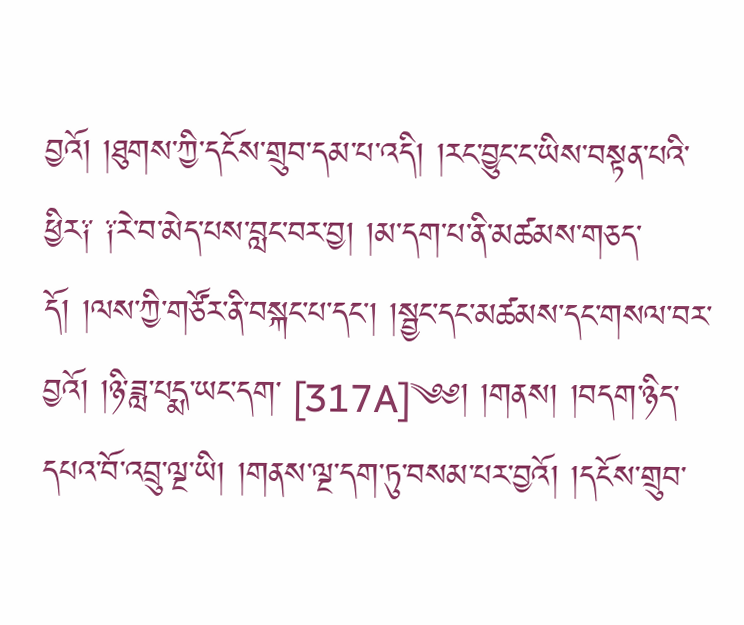བྱའོ། །ཐུགས་ཀྱི་དངོས་གྲུབ་དམ་པ་འདི། །རང་བྱུང་ང་ཡིས་བསྟན་པའི་ ཕྱིར༑ ༑རེ་བ་མེད་པས་བླང་བར་བྱ། །མ་དག་པ་ནི་མཚམས་གཅད་དོ། །ལས་ཀྱི་གཙོར་ནི་བསྐང་པ་དང། །སྦྱང་དང་མཚམས་དང་གསལ་བར་བྱའོ། །ཉི་ཟླ་པདྨ་ཡང་དག་ [317A]༄༅། །གནས། །བདག་ཉིད་དཔའ་བོ་འབྲུ་ལྔ་ཡི། །གནས་ལྔ་དག་ཏུ་བསམ་པར་བྱའོ། །དངོས་གྲུབ་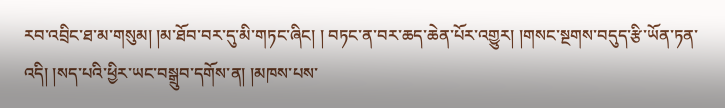རབ་འབྲིང་ཐ་མ་གསུམ། །མ་ཐོབ་བར་དུ་མི་གཏང་ཞིང། ། བཏང་ན་བར་ཆད་ཆེན་པོར་འགྱུར། །གསང་སྔགས་བདུད་རྩི་ཡོན་ཏན་འདི། །སད་པའི་ཕྱིར་ཡང་བསྒྲུབ་དགོས་ན། །མཁས་པས་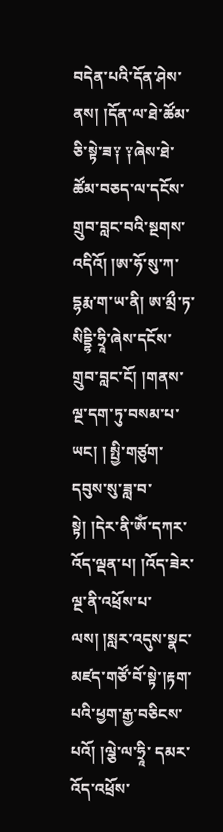བདེན་པའི་དོན་ཤེས་ནས། །དོན་ལ་ཐེ་ཚོམ་ ཅི་སྟེ་ཟ༑ ༑ཞེས་ཐེ་ཚོམ་བཅད་ལ་དངོས་གྲུབ་བླང་བའི་སྔགས་འདིའོ། །ཨ་ཧོ་སུ་ཀ་དྷརྨ་ག་ཡ་ནི། ཨ་མྲྀ་ཏ་སིདྡྷི་ཧྲཱི་ཞེས་དངོས་གྲུབ་བླང་ངོ། །གནས་ལྔ་དག་ཏུ་བསམ་པ་ཡང། ། སྤྱི་གཙུག་དབུས་སུ་ཟླ་བ་སྟེ། །དེར་ནི་ཨོཾ་དཀར་འོད་ལྡན་པ། །འོད་ཟེར་ལྔ་ནི་འཕྲོས་པ་ལས། །སླར་འདུས་སྣང་མཛད་གཙོ་བོ་སྟེ་།རྟག་པའི་ཕྱག་རྒྱ་བཅིངས་པའོ། །ལྕེ་ལ་ཧྲཱི་ དམར་འོད་འཕྲོས་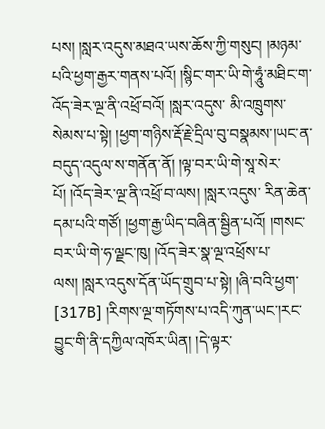པས། །སླར་འདུས་མཐའ་ཡས་ཆོས་ཀྱི་གསུང། །མཉམ་པའི་ཕྱག་རྒྱར་གནས་པའོ། །སྙིང་གར་ཡི་གེ་ཧཱུཾ་མཐིང་ག་འོད་ཟེར་ལྔ་ནི་འཕྲོ་བའོ། །སླར་འདུས་ མི་འཁྲུགས་སེམས་པ་སྟེ། །ཕྱག་གཉིས་རྡོ་རྗེ་དྲིལ་བུ་བསྣམས་།ཡང་ན་བདུད་འདུལ་ས་གནོན་ནོ། །ལྟ་བར་ཡི་གེ་སཱ་སེར་པོ། །འོད་ཟེར་ལྔ་ནི་འཕྲོ་བ་ལས། །སླར་འདུས་ རིན་ཆེན་དམ་པའི་གཙོ། །ཕྱག་རྒྱ་ཡིད་བཞིན་སྦྱིན་པའོ། །གསང་བར་ཡི་གེ་ཧ་ལྗང་ཁུ། །འོད་ཟེར་སྣ་ལྔ་འཕྲོས་པ་ལས། །སླར་འདུས་དོན་ཡོད་གྲུབ་པ་སྟེ། །ཞི་བའི་ཕྱག་ [317B] །རིགས་ལྔ་གཏོགས་པ་འདི་ཀུན་ཡང་།རང་བྱུང་གི་ནི་དཀྱིལ་འཁོར་ཡིན། །དེ་ལྟར་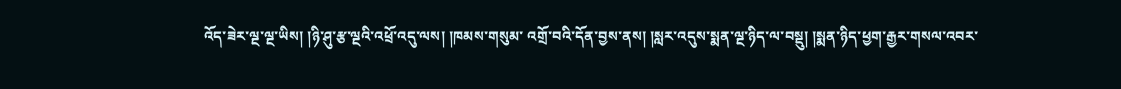འོད་ཟེར་ལྔ་ལྔ་ཡིས། །ཉི་ཤུ་རྩ་ལྔའི་འཕྲོ་འདུ་ལས། །ཁམས་གསུམ་ འགྲོ་བའི་དོན་བྱས་ནས། །སླར་འདུས་སྨན་ལྔ་ཉིད་ལ་བསྡུ། །སྨན་ཉིད་ཕྱག་རྒྱར་གསལ་འབར་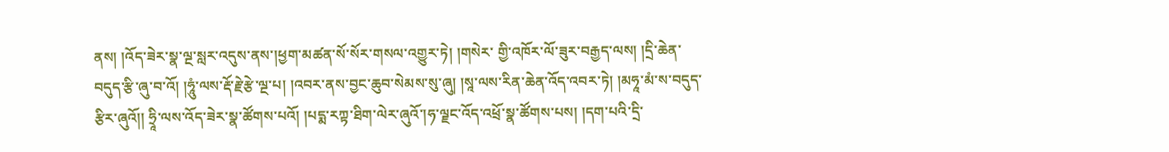ནས། །འོད་ཟེར་སྣ་ལྔ་སླར་འདུས་ནས་།ཕྱག་མཚན་སོ་སོར་གསལ་འགྱུར་ཏེ། །གསེར་ གྱི་འཁོར་ལོ་ཟུར་བརྒྱད་ལས། །དྲི་ཆེན་བདུད་རྩི་ཞུ་བ་འོ། །ཧཱུཾ་ལས་རྡོ་རྗེ་རྩེ་ལྔ་པ། །འབར་ནས་བྱང་ཆུབ་སེམས་སུ་ཞུ། །སཱ་ལས་རིན་ཆེན་འོད་འབར་ཏེ། །མཧཱ་མཾ་ས་བདུད་རྩིར་ཞུའོ།། ཧྲཱི་ལས་འོད་ཟེར་སྣ་ཚོགས་པའོ། །པདྨ་རཀྟ་ཐིག་ལེར་ཞུའོ་།ཧ་ལྗང་འོད་འཕྲོ་སྣ་ཚོགས་པས། །དག་པའི་དྲི་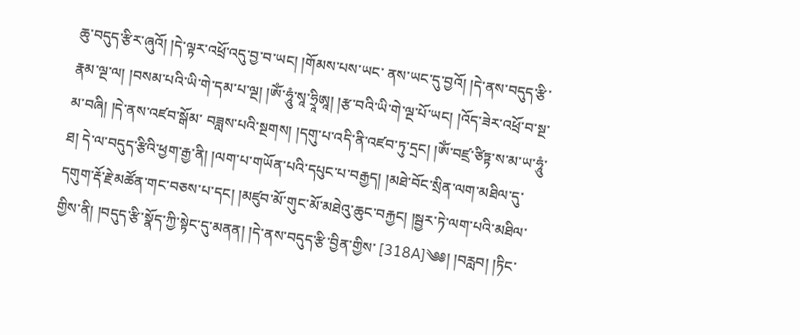ཆུ་བདུད་རྩིར་ཞུའོ། །དེ་ལྟར་འཕྲོ་འདུ་བྱ་བ་ཡང། །གོམས་པས་ཡང་ ནས་ཡང་དུ་བྱའོ། །དེ་ནས་བདུད་རྩི་རྣམ་ལྔ་ལ། །བསམ་པའི་ཡི་གེ་དམ་པ་ལྔ། །ཨོཾ་ཧཱུཾ་སཱ་ཧྲཱིཨཱ། །རྩ་བའི་ཡི་གེ་ལྔ་པོ་ཡང། །འོད་ཟེར་འཕྲོ་བ་སྔ་མ་བཞི། །དེ་ནས་འཛབ་སྒོམ་ བཟླས་པའི་སྔགས། །དགུ་པ་འདི་ནི་འཛབ་ཏུ་དྲང། །ཨོཾ་བཛྲ་ཙིཏྟ་ས་མ་ཡ་ཧཱུཾ་ཐ། དེ་ལ་བདུད་རྩིའི་ཕྱག་རྒྱ་ནི། །ལག་པ་གཡོན་པའི་དཔུང་པ་བརྒྱད། །མཐེ་བོང་སྲིན་ལག་མཐིལ་དུ་ དགུག་རྡོ་རྗེ་མཚོན་གང་བཅས་པ་དང། །མཛུབ་མོ་གུང་མོ་མཐེའུ་ཆུང་བརྐྱང། །སྦྱར་ཏེ་ལག་པའི་མཐིལ་གྱིས་ནི། །བདུད་རྩི་སྣོད་ཀྱི་སྟེང་དུ་མནན། །དེ་ནས་བདུད་རྩི་བྱིན་གྱིས་ [318A]༄༅། །བརླབ། །ཏིང་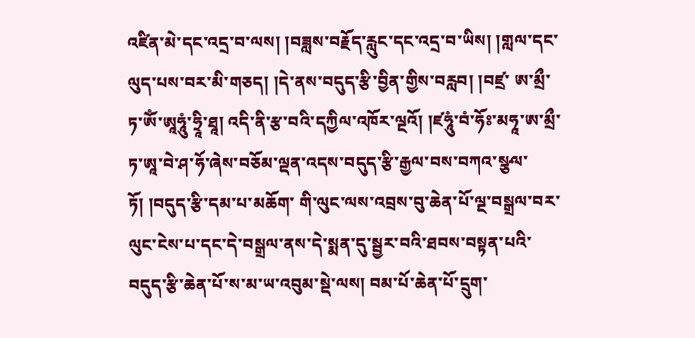འཛིན་མེ་དང་འདྲ་བ་ལས། །བཟླས་བརྗོད་རླུང་དང་འདྲ་བ་ཡིས། །གླལ་དང་ལུད་པས་བར་མི་གཅད། །དེ་ནས་བདུད་རྩི་བྱིན་གྱིས་བརླབ། །བཛྲ་ ཨ་མྲྀ་ཏ་ཨོཾ་ཨཱཧཱུཾ་ཧྲཱི་ཐཱ། འདི་ནི་རྩ་བའི་དཀྱིལ་འཁོར་ལྔའོ། །ཛཧཱུཾ་བཾ་ཧོཿ་མཧཱ་ཨ་མྲྀ་ཏ་ཨཱ་བེ་ཤ་ཧོ་ཞེས་བཅོམ་ལྡན་འདས་བདུད་རྩི་རྒྱལ་བས་བཀའ་སྩལ་ཏོ། །བདུད་རྩི་དམ་པ་མཆོག་ གི་ལུང་ལས་འབྲས་བུ་ཆེན་པོ་ལྔ་བསྒྲལ་བར་ལུང་ངེས་པ་དང་དེ་བསྒྲལ་ནས་དེ་སྨན་དུ་སྦྱར་བའི་ཐབས་བསྟན་པའི་བདུད་རྩི་ཆེན་པོ་ས་མ་ཡ་འབུམ་སྡེ་ལས། བམ་པོ་ཆེན་པོ་དྲུག་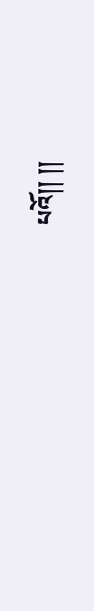པའོ།། །།